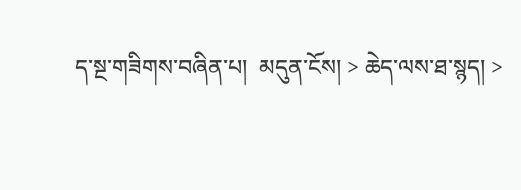ད་སྔ་གཟིགས་བཞིན་པ།  མདུན་ངོས། > ཆེད་ལས་ཐ་སྙད། >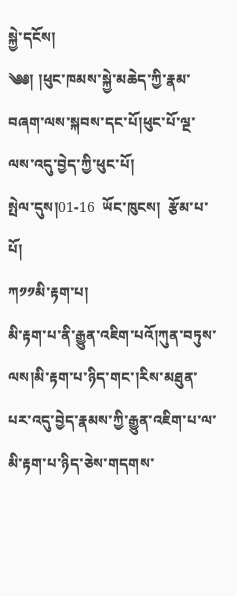སྐྱེ་དངོས།
༄༅། །ཕུང་ཁམས་སྐྱེ་མཆེད་ཀྱི་རྣམ་བཞག་ལས་སྐབས་དང་པོ།ཕུང་པོ་ལྔ་ལས་འདུ་བྱེད་ཀྱི་ཕུང་པོ།
སྤེལ་དུས།01-16  ཡོང་ཁུངས།  རྩོམ་པ་པོ།
ཀ༡༡མི་རྟག་པ།
མི་རྟག་པ་ནི་རྒྱུན་འཇིག་པའོ།ཀུན་བཏུས་ལས།མི་རྟག་པ་ཉིད་གང་།རིས་མཐུན་པར་འདུ་བྱེད་རྣམས་ཀྱི་རྒྱུན་འཇིག་པ་ལ་མི་རྟག་པ་ཉིད་ཅེས་གདགས་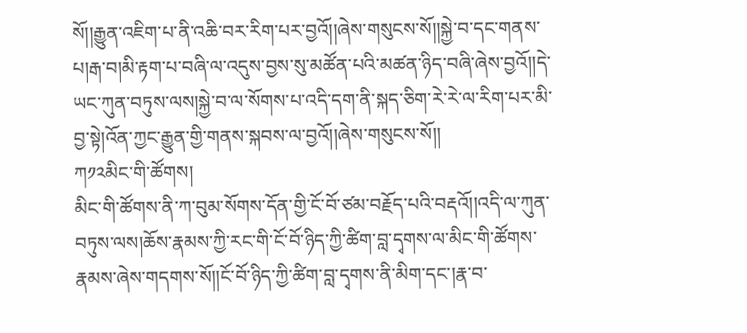སོ།།རྒྱུན་འཇིག་པ་ནི་འཆི་བར་རིག་པར་བྱའོ།།ཞེས་གསུངས་སོ།།སྐྱེ་བ་དང་གནས་པ།རྒ་བ།མི་རྟག་པ་བཞི་ལ་འདུས་བྱས་སུ་མཚོན་པའི་མཚན་ཉིད་བཞི་ཞེས་བྱའོ།།དེ་ཡང་ཀུན་བཏུས་ལས།སྐྱེ་བ་ལ་སོགས་པ་འདི་དག་ནི་སྐད་ཅིག་རེ་རེ་ལ་རིག་པར་མི་བྱ་སྟེ།འོན་ཀྱང་རྒྱུན་གྱི་གནས་སྐབས་ལ་བྱའོ།།ཞེས་གསུངས་སོ།།
ཀ༡༢མིང་གི་ཚོགས།
མིང་གི་ཚོགས་ནི་ཀ་བུམ་སོགས་དོན་གྱི་ངོ་བོ་ཙམ་བརྗོད་པའི་བརྡའོ།།འདི་ལ་ཀུན་བཏུས་ལས།ཆོས་རྣམས་ཀྱི་རང་གི་ངོ་བོ་ཉིད་ཀྱི་ཚིག་བླ་དྭགས་ལ་མིང་གི་ཚོགས་རྣམས་ཞེས་གདགས་སོ།།ངོ་བོ་ཉིད་ཀྱི་ཚིག་བླ་དྭགས་ནི་མིག་དང་།རྣ་བ་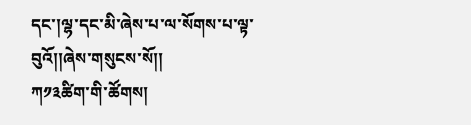དང་།ལྷ་དང་མི་ཞེས་པ་ལ་སོགས་པ་ལྟ་བུའོ།།ཞེས་གསུངས་སོ།།
ཀ༡༣ཚིག་གི་ཚོགས།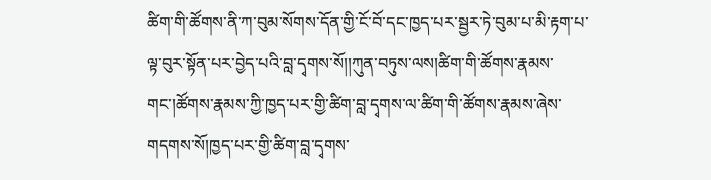ཚིག་གི་ཚོགས་ནི་ཀ་བུམ་སོགས་དོན་གྱི་ངོ་བོ་དང་ཁྱད་པར་སྦྱར་ཏེ་བུམ་པ་མི་རྟག་པ་ལྟ་བུར་སྟོན་པར་བྱེད་པའི་བླ་དྭགས་སོ།།ཀུན་བཏུས་ལས།ཚིག་གི་ཚོགས་རྣམས་གང་།ཚོགས་རྣམས་ཀྱི་ཁྱད་པར་གྱི་ཚིག་བླ་དྭགས་ལ་ཚིག་གི་ཚོགས་རྣམས་ཞེས་གདགས་སོ།ཁྱད་པར་གྱི་ཚིག་བླ་དྭགས་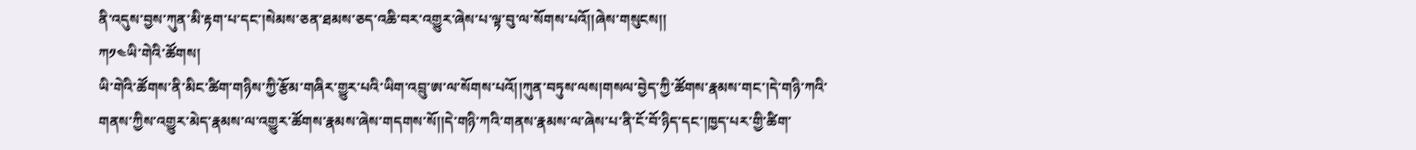ནི་འདུས་བྱས་ཀུན་མི་རྟག་པ་དང་།སེམས་ཅན་ཐམས་ཅད་འཆི་བར་འགྱུར་ཞེས་པ་ལྟ་བུ་ལ་སོགས་པའོ།།ཞེས་གསུངས།།
ཀ༡༤ཡི་གེའི་ཚོགས།
ཡི་གེའི་ཚོགས་ནི་མིང་ཚིག་གཉིས་ཀྱི་རྩོམ་གཞིར་གྱུར་པའི་ཡིག་འབྲུ་ཨ་ལ་སོགས་པའོ།།ཀུན་བཏུས་ལས།གསལ་བྱེད་ཀྱི་ཚོགས་རྣམས་གང་།དེ་གཉི་ཀའི་གནས་ཀྱིས་འགྱུར་མེད་རྣམས་ལ་འགྱུར་ཚོགས་རྣམས་ཞེས་གདགས་སོ།།དེ་གཉི་ཀའི་གནས་རྣམས་ལ་ཞེས་པ་ནི་ངོ་བོ་ཉིད་དང་།ཁྱད་པར་གྱི་ཚིག་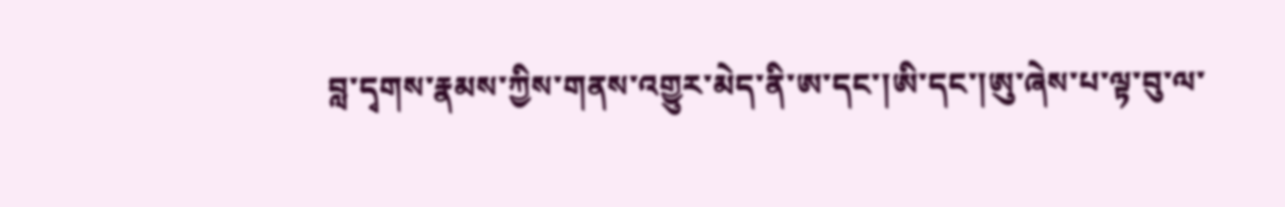བླ་དྭགས་རྣམས་ཀྱིས་གནས་འགྱུར་མེད་ནི་ཨ་དང་།ཨི་དང་།ཨུ་ཞེས་པ་ལྟ་བུ་ལ་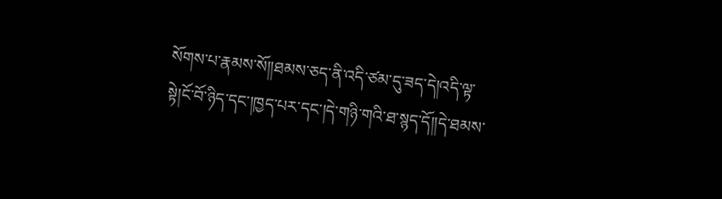སོགས་པ་རྣམས་སོ།།ཐམས་ཅད་ནི་འདི་ཙམ་དུ་ཟད་དེ།འདི་ལྟ་སྟེ།ངོ་བོ་ཉིད་དང་།ཁྱད་པར་དང་།དེ་གཉི་གའི་ཐ་སྙད་དོ།།དེ་ཐམས་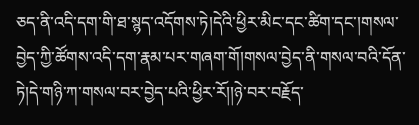ཅད་ནི་འདི་དག་གི་ཐ་སྙད་འདོགས་ཏེ།དེའི་ཕྱིར་མིང་དང་ཚིག་དང་།གསལ་བྱེད་ཀྱི་ཚོགས་འདི་དག་རྣམ་པར་གཞག་གོ།གསལ་བྱེད་ནི་གསལ་བའི་དོན་ཏེ།དེ་གཉི་ཀ་གསལ་བར་བྱེད་པའི་ཕྱིར་རོ།།ཉེ་བར་བརྗོད་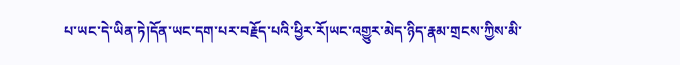པ་ཡང་དེ་ཡིན་ཏེ།དོན་ཡང་དག་པར་བརྗོད་པའི་ཕྱིར་རོ།ཡང་འགྱུར་མེད་ཉིད་རྣམ་གྲངས་ཀྱིས་མི་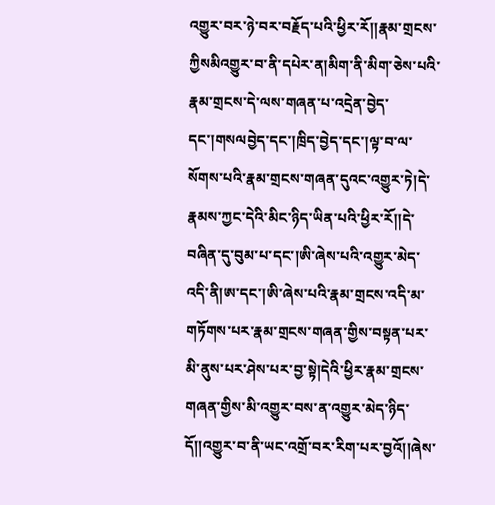འགྱུར་བར་ཉེ་བར་བརྗོད་པའི་ཕྱིར་རོ།།རྣམ་གྲངས་ཀྱིསམིའགྱུར་བ་ནི་དཔེར་ན།མིག་ནི་མིག་ཅེས་པའི་རྣམ་གྲངས་དེ་ལས་གཞན་པ་འདྲེན་བྱེད་དང་།གསལབྱེད་དང་།ཁྲིད་བྱེད་དང་།ལྟ་བ་ལ་སོགས་པའི་རྣམ་གྲངས་གཞན་དུའང་འགྱུར་ཏེ།དེ་རྣམས་ཀྱང་དེའི་མིང་ཉིད་ཡིན་པའི་ཕྱིར་རོ།།དེ་བཞིན་དུ་བུམ་པ་དང་།ཨི་ཞེས་པའི་འགྱུར་མེད་འདི་ནི།ཨ་དང་།ཨི་ཞེས་པའི་རྣམ་གྲངས་འདི་མ་གཏོགས་པར་རྣམ་གྲངས་གཞན་གྱིས་བསྟན་པར་མི་ནུས་པར་ཤེས་པར་བྱ་སྟེ།དེའི་ཕྱིར་རྣམ་གྲངས་གཞན་གྱིས་མི་འགྱུར་བས་ན་འགྱུར་མེད་ཉིད་དོ།།འགྱུར་བ་ནི་ཡང་འགྲོ་བར་རིག་པར་བྱའོ།།ཞེས་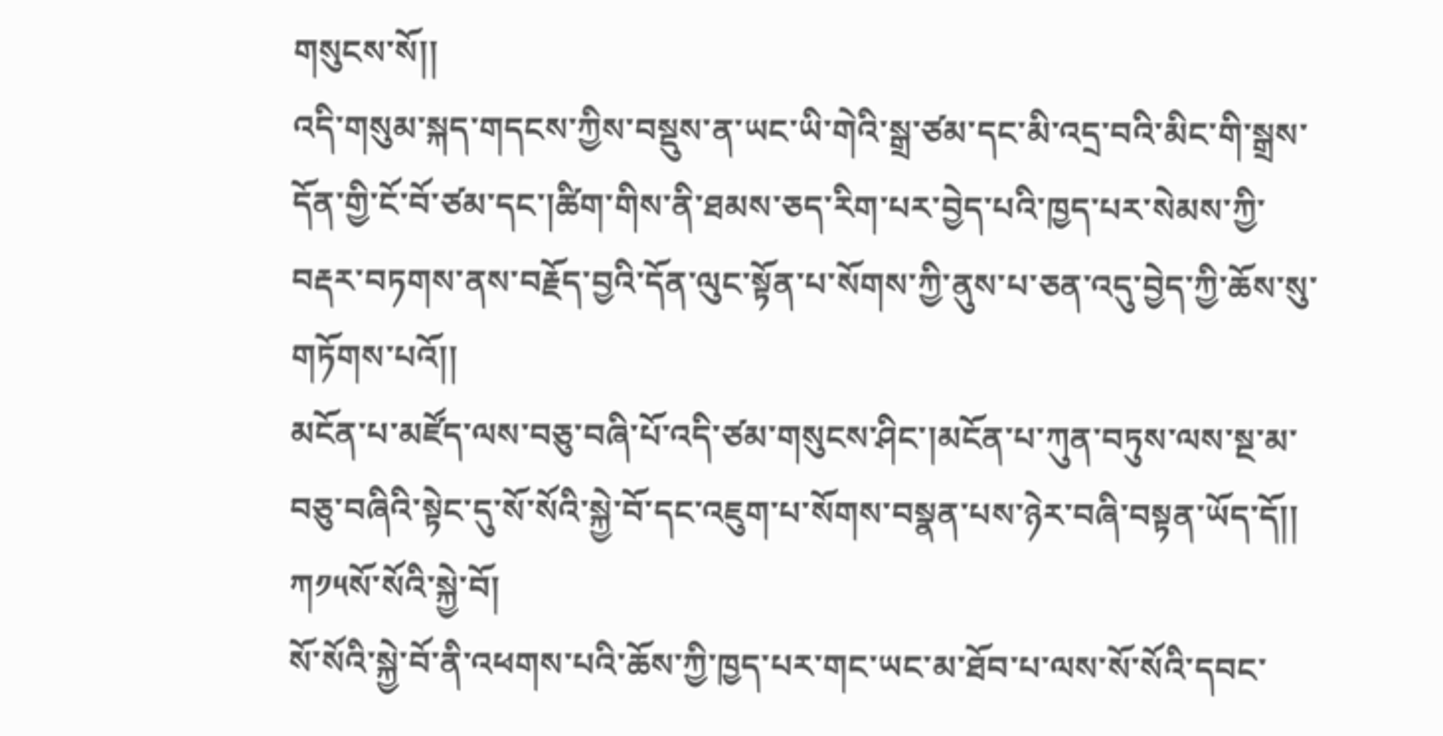གསུངས་སོ།།
འདི་གསུམ་སྐད་གདངས་ཀྱིས་བསྡུས་ན་ཡང་ཡི་གེའི་སྒྲ་ཙམ་དང་མི་འདྲ་བའི་མིང་གི་སྒྲས་དོན་གྱི་ངོ་བོ་ཙམ་དང་།ཚིག་གིས་ནི་ཐམས་ཅད་རིག་པར་བྱེད་པའི་ཁྱད་པར་སེམས་ཀྱི་བརྡར་བཏགས་ནས་བརྗོད་བྱའི་དོན་ལུང་སྟོན་པ་སོགས་ཀྱི་ནུས་པ་ཅན་འདུ་བྱེད་ཀྱི་ཆོས་སུ་གཏོགས་པའོ།།
མངོན་པ་མཛོད་ལས་བཅུ་བཞི་པོ་འདི་ཙམ་གསུངས་ཤིང་།མངོན་པ་ཀུན་བཏུས་ལས་སྔ་མ་བཅུ་བཞིའི་སྟེང་དུ་སོ་སོའི་སྐྱེ་བོ་དང་འཇུག་པ་སོགས་བསྣན་པས་ཉེར་བཞི་བསྟན་ཡོད་དོ།།
ཀ༡༥སོ་སོའི་སྐྱེ་བོ།
སོ་སོའི་སྐྱེ་བོ་ནི་འཕགས་པའི་ཆོས་ཀྱི་ཁྱད་པར་གང་ཡང་མ་ཐོབ་པ་ལས་སོ་སོའི་དབང་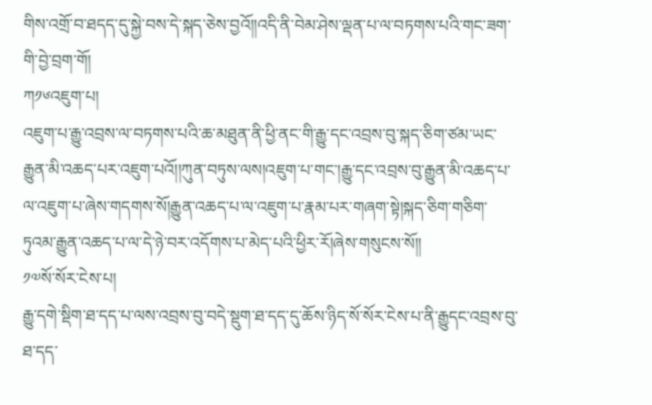གིས་འགྲོ་བ་ཐདད་དུ་སྐྱེ་བས་དེ་སྐད་ཅེས་བྱའོ།།འདི་ནི་བེམ་ཤེས་ལྡན་པ་ལ་བཏགས་པའི་གང་ཟག་གི་བྱེ་བྲག་གོ།
ཀ༡༦འཇུག་པ།
འཇུག་པ་རྒྱུ་འབྲས་ལ་བཏགས་པའི་ཆ་མཐུན་ནི་ཕྱི་ནང་གི་རྒྱུ་དང་འབྲས་བུ་སྐད་ཅིག་ཙམ་ཡང་རྒྱུན་མི་འཆད་པར་འཇུག་པའོ།།ཀུན་བཏུས་ལས།འཇུག་པ་གང་།རྒྱུ་དང་འབྲས་བུ་རྒྱུན་མི་འཆད་པ་ལ་འཇུག་པ་ཞེས་གདགས་སོ།རྒྱུན་འཆད་པ་ལ་འཇུག་པ་རྣམ་པར་གཞག་སྟེ།སྐད་ཅིག་གཅིག་ཏུའམ་རྒྱུན་འཆད་པ་ལ་དེ་ཉེ་བར་འདོགས་པ་མེད་པའི་ཕྱིར་རོ།ཞེས་གསུངས་སོ།།
༡༧སོ་སོར་ངེས་པ།
རྒྱུ་དགེ་སྡིག་ཐ་དད་པ་ལས་འབྲས་བུ་བདེ་སྡུག་ཐ་དད་དུ་ཆོས་ཉིད་སོ་སོར་ངེས་པ་ནི་རྒྱུདང་འབྲས་བུ་ཐ་དད་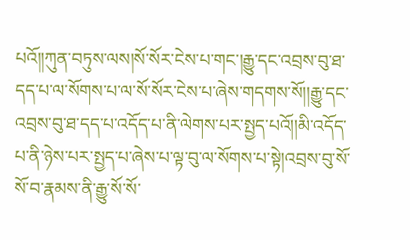པའོ།།ཀུན་བཏུས་ལས།སོ་སོར་ངེས་པ་གང་།རྒྱུ་དང་འབྲས་བུ་ཐ་དད་པ་ལ་སོགས་པ་ལ་སོ་སོར་ངེས་པ་ཞེས་གདགས་སོ།།རྒྱུ་དང་འབྲས་བུ་ཐ་དད་པ་འདོད་པ་ནི་ལེགས་པར་སྤྱད་པའོ།།མི་འདོད་པ་ནི་ཉེས་པར་སྤྱད་པ་ཞེས་པ་ལྟ་བུ་ལ་སོགས་པ་སྟེ།འབྲས་བུ་སོ་སོ་བ་རྣམས་ནི་རྒྱུ་སོ་སོ་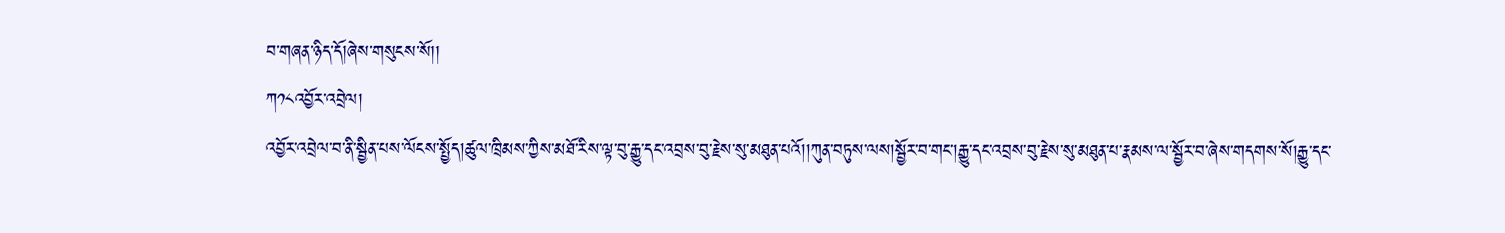བ་གཞན་ཉིད་དོ།ཞེས་གསུངས་སོ།།
ཀ༡༨འབྱོར་འབྲེལ།
འབྱོར་འབྲེལ་བ་ནི་སྦྱིན་པས་ལོངས་སྤྱོད།ཚུལ་ཁྲིམས་ཀྱིས་མཐོ་རིས་ལྟ་བུ་རྒྱུ་དང་འབྲས་བུ་རྗེས་སུ་མཐུན་པའོ།།ཀུན་བཏུས་ལས།སྦྱོར་བ་གང་།རྒྱུ་དང་འབྲས་བུ་རྗེས་སུ་མཐུན་པ་རྣམས་ལ་སྦྱོར་བ་ཞེས་གདགས་སོ།རྒྱུ་དང་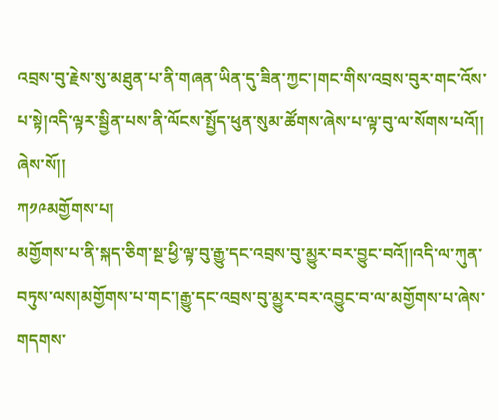འབྲས་བུ་རྗེས་སུ་མཐུན་པ་ནི་གཞན་ཡིན་དུ་ཟིན་ཀྱང་།གང་གིས་འབྲས་བུར་གང་འོས་པ་སྟེ།འདི་ལྟར་སྦྱིན་པས་ནི་ལོངས་སྤྱོད་ཕུན་སུམ་ཚོགས་ཞེས་པ་ལྟ་བུ་ལ་སོགས་པའོ།།
ཞེས་སོ།།
ཀ༡༩མགྱོགས་པ།
མགྱོགས་པ་ནི་སྐད་ཅིག་སྔ་ཕྱི་ལྟ་བུ་རྒྱུ་དང་འབྲས་བུ་མྱུར་བར་བྱུང་བའོ།།འདི་ལ་ཀུན་བཏུས་ལས།མགྱོགས་པ་གང་།རྒྱུ་དང་འབྲས་བུ་མྱུར་བར་འབྱུང་བ་ལ་མགྱོགས་པ་ཞེས་གདགས་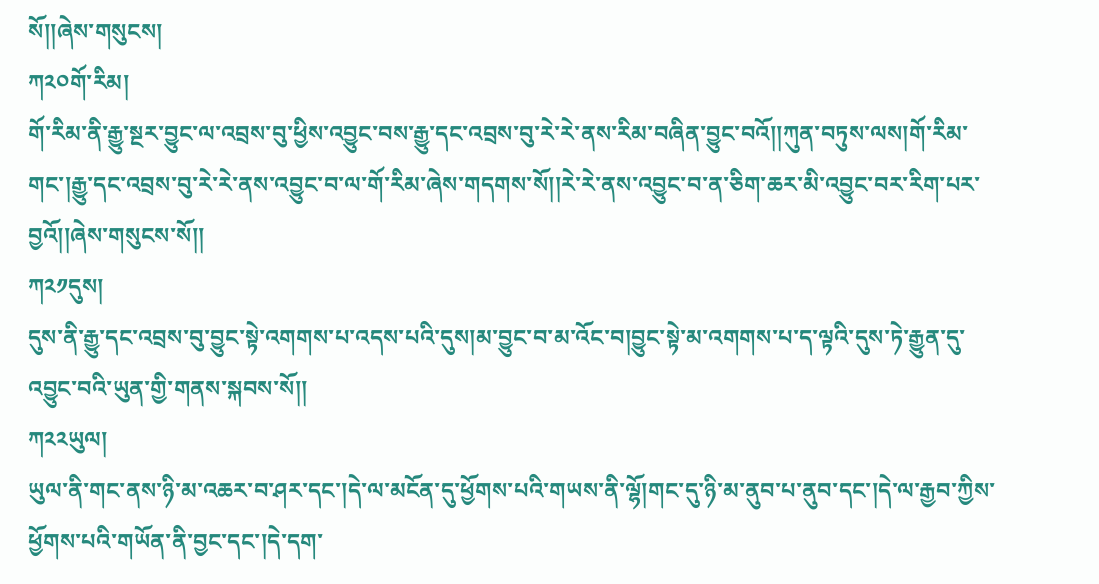སོ།།ཞེས་གསུངས།
ཀ༢༠གོ་རིམ།
གོ་རིམ་ནི་རྒྱུ་སྔར་བྱུང་ལ་འབྲས་བུ་ཕྱིས་འབྱུང་བས་རྒྱུ་དང་འབྲས་བུ་རེ་རེ་ནས་རིམ་བཞིན་བྱུང་བའོ།།ཀུན་བཏུས་ལས།གོ་རིམ་གང་།རྒྱུ་དང་འབྲས་བུ་རེ་རེ་ནས་འབྱུང་བ་ལ་གོ་རིམ་ཞེས་གདགས་སོ།།རེ་རེ་ནས་འབྱུང་བ་ན་ཅིག་ཆར་མི་འབྱུང་བར་རིག་པར་བྱའོ།།ཞེས་གསུངས་སོ།།
ཀ༢༡དུས།
དུས་ནི་རྒྱུ་དང་འབྲས་བུ་བྱུང་སྟེ་འགགས་པ་འདས་པའི་དུས།མ་བྱུང་བ་མ་འོང་བ།བྱུང་སྟེ་མ་འགགས་པ་ད་ལྟའི་དུས་ཏེ་རྒྱུན་དུ་འབྱུང་བའི་ཡུན་གྱི་གནས་སྐབས་སོ།།
ཀ༢༢ཡུལ།
ཡུལ་ནི་གང་ནས་ཉི་མ་འཆར་བ་ཤར་དང་།དེ་ལ་མངོན་དུ་ཕྱོགས་པའི་གཡས་ནི་ལྷོ།གང་དུ་ཉི་མ་ནུབ་པ་ནུབ་དང་།དེ་ལ་རྒྱབ་ཀྱིས་ཕྱོགས་པའི་གཡོན་ནི་བྱང་དང་།དེ་དག་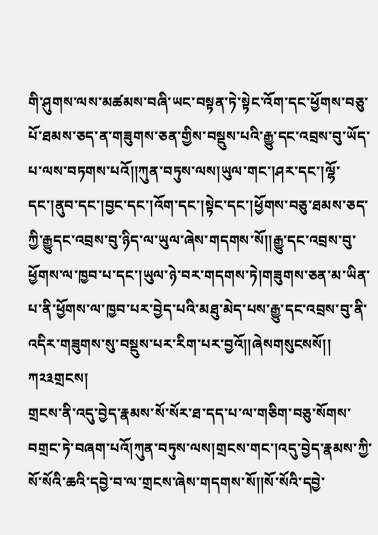གི་ཤུགས་ལས་མཚམས་བཞི་ཡང་བསྟན་ཏེ་སྟེང་འོག་དང་ཕྱོགས་བཅུ་པོ་ཐམས་ཅད་ན་གཟུགས་ཅན་གྱིས་བསྡུས་པའི་རྒྱུ་དང་འབྲས་བུ་ཡོད་པ་ལས་བཏགས་པའོ།།ཀུན་བཏུས་ལས།ཡུལ་གང་།ཤར་དང་།ལྷོ་དང་།ནུབ་དང་།བྱང་དང་།འོག་དང་།སྟེང་དང་།ཕྱོགས་བཅུ་ཐམས་ཅད་ཀྱི་རྒྱུདང་འབྲས་བུ་ཉིད་ལ་ཡུལ་ཞེས་གདགས་སོ།།རྒྱུ་དང་འབྲས་བུ་ཕྱོགས་ལ་ཁྱབ་པ་དང་།ཡུལ་ཉེ་བར་གདགས་ཏེ།གཟུགས་ཅན་མ་ཡིན་པ་ནི་ཕྱོགས་ལ་ཁྱབ་པར་བྱེད་པའི་མཐུ་མེད་པས་རྒྱུ་དང་འབྲས་བུ་ནི་འདིར་གཟུགས་སུ་བསྡུས་པར་རིག་པར་བྱའོ།།ཞེསགསུངསསོ།།
ཀ༢༣གྲངས།
གྲངས་ནི་འདུ་བྱེད་རྣམས་སོ་སོར་ཐ་དད་པ་ལ་གཅིག་བཅུ་སོགས་བགྲང་ཏེ་བཞག་པའོ།ཀུན་བཏུས་ལས།གྲངས་གང་།འདུ་བྱེད་རྣམས་ཀྱི་སོ་སོའི་ཆའི་དབྱེ་བ་ལ་གྲངས་ཞེས་གདགས་སོ།།སོ་སོའི་དབྱེ་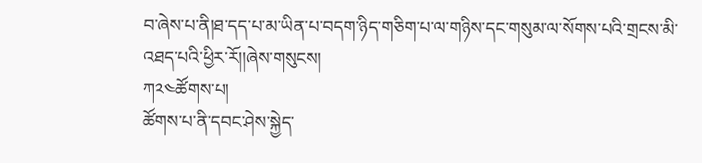བ་ཞེས་པ་ནི།ཐ་དད་པ་མ་ཡིན་པ་བདག་ཉིད་གཅིག་པ་ལ་གཉིས་དང་གསུམ་ལ་སོགས་པའི་གྲངས་མི་འཐད་པའི་ཕྱིར་རོ།།ཞེས་གསུངས།
ཀ༢༤ཚོགས་པ།
ཚོགས་པ་ནི་དབང་ཤེས་སྐྱེད་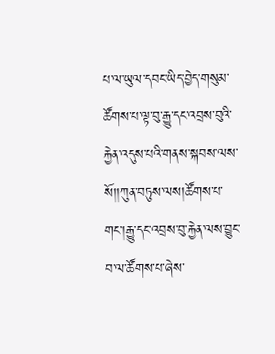པ་ལ་ཡུལ་དབང་ཡིད་བྱེད་གསུམ་ཚོགས་པ་ལྟ་བུ་རྒྱུ་དང་འབྲས་བུའི་རྐྱེན་འདུས་པའི་གནས་སྐབས་ལས་སོ།།ཀུན་བཏུས་ལས།ཚོགས་པ་གང་།རྒྱུ་དང་འབྲས་བུ་རྐྱེན་ལས་བྱུང་བ་ལ་ཚོགས་པ་ཞེས་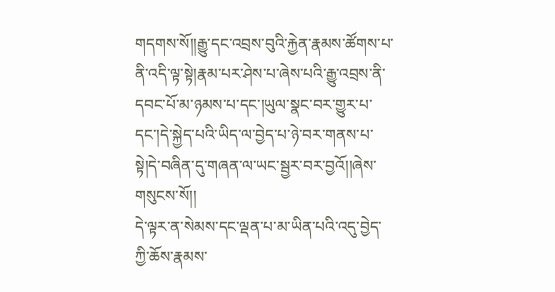གདགས་སོ།།རྒྱུ་དང་འབྲས་བུའི་རྐྱེན་རྣམས་ཚོགས་པ་ནི་འདི་ལྟ་སྟེ།རྣམ་པར་ཤེས་པ་ཞེས་པའི་རྒྱུ་འབྲས་ནི་དབང་པོ་མ་ཉམས་པ་དང་།ཡུལ་སྣང་བར་གྱུར་པ་དང་།དེ་སྐྱེད་པའི་ཡིད་ལ་བྱེད་པ་ཉེ་བར་གནས་པ་སྟེ།དེ་བཞིན་དུ་གཞན་ལ་ཡང་སྦྱར་བར་བྱའོ།།ཞེས་གསུངས་སོ།།
དེ་ལྟར་ན་སེམས་དང་ལྡན་པ་མ་ཡིན་པའི་འདུ་བྱེད་ཀྱི་ཆོས་རྣམས་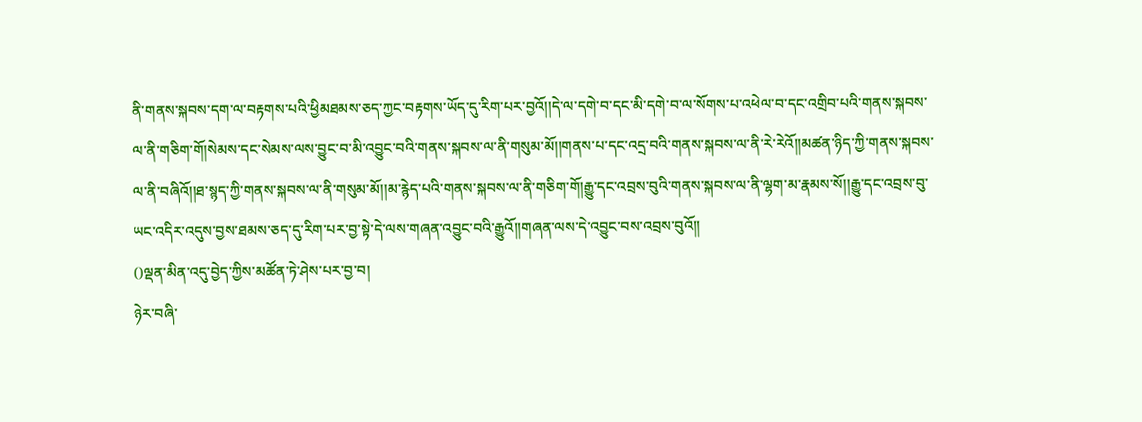ནི་གནས་སྐབས་དག་ལ་བརྟགས་པའི་ཕྱིམཐམས་ཅད་ཀྱང་བརྟགས་ཡོད་དུ་རིག་པར་བྱའོ།།དེ་ལ་དགེ་བ་དང་མི་དགེ་བ་ལ་སོགས་པ་འཕེལ་བ་དང་འགྲིབ་པའི་གནས་སྐབས་ལ་ནི་གཅིག་གོ།སེམས་དང་སེམས་ལས་བྱུང་བ་མི་འབྱུང་བའི་གནས་སྐབས་ལ་ནི་གསུམ་མོ།།གནས་པ་དང་འདྲ་བའི་གནས་སྐབས་ལ་ནི་རེ་རེའོ།།མཚན་ཉིད་ཀྱི་གནས་སྐབས་ལ་ནི་བཞིའོ།།ཐ་སྙད་ཀྱི་གནས་སྐབས་ལ་ནི་གསུམ་མོ།།མ་རྙེད་པའི་གནས་སྐབས་ལ་ནི་གཅིག་གོ།རྒྱུ་དང་འབྲས་བུའི་གནས་སྐབས་ལ་ནི་ལྷག་མ་རྣམས་སོ།།རྒྱུ་དང་འབྲས་བུ་ཡང་འདིར་འདུས་བྱས་ཐམས་ཅད་དུ་རིག་པར་བྱ་སྟེ་དེ་ལས་གཞན་འབྱུང་བའི་རྒྱུའོ།།གཞན་ལས་དེ་འབྱུང་བས་འབྲས་བུའོ།།
()ལྡན་མིན་འདུ་བྱེད་ཀྱིས་མཚོན་ཏེ་ཤེས་པར་བྱ་བ།
ཉེར་བཞི་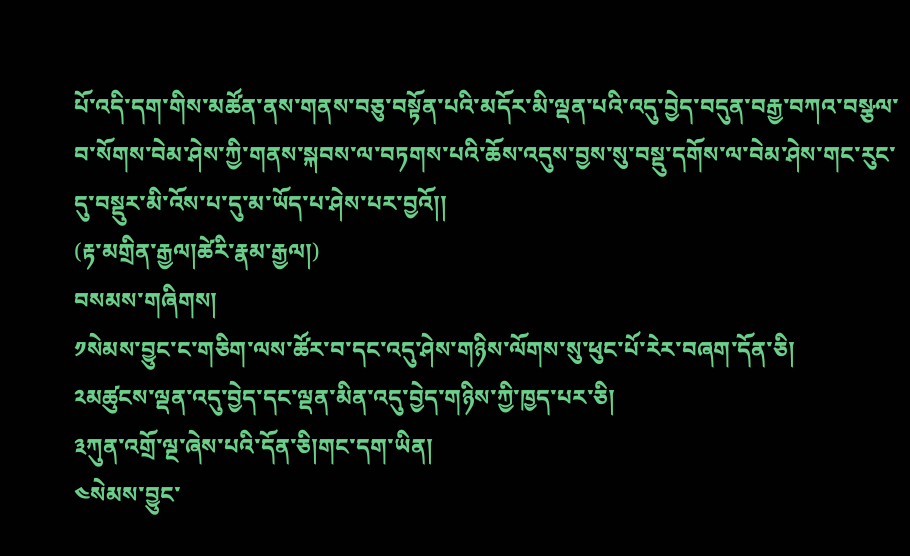པོ་འདི་དག་གིས་མཚོན་ནས་གནས་བཅུ་བསྟོན་པའི་མདོར་མི་ལྡན་པའི་འདུ་བྱེད་བདུན་བརྒྱ་བཀའ་བསྩལ་བ་སོགས་བེམ་ཤེས་ཀྱི་གནས་སྐབས་ལ་བཏགས་པའི་ཆོས་འདུས་བྱས་སུ་བསྡུ་དགོས་ལ་བེམ་ཤེས་གང་རུང་དུ་བསྡུར་མི་འོས་པ་དུ་མ་ཡོད་པ་ཤེས་པར་བྱའོ།།
(རྟ་མགྲིན་རྒྱལ།ཚེརི་རྣམ་རྒྱལ།)
བསམས་གཞིགས།
༡སེམས་བྱུང་ང་གཅིག་ལས་ཚོར་བ་དང་འདུ་ཤེས་གཉིས་ལོགས་སུ་ཕུང་པོ་རེར་བཞག་དོན་ཅི།
༢མཚུངས་ལྡན་འདུ་བྱེད་དང་ལྡན་མིན་འདུ་བྱེད་གཉིས་ཀྱི་ཁྱད་པར་ཅི།
༣ཀུན་འགྲོ་ལྔ་ཞེས་པའི་དོན་ཅི།གང་དག་ཡིན།
༤སེམས་བྱུང་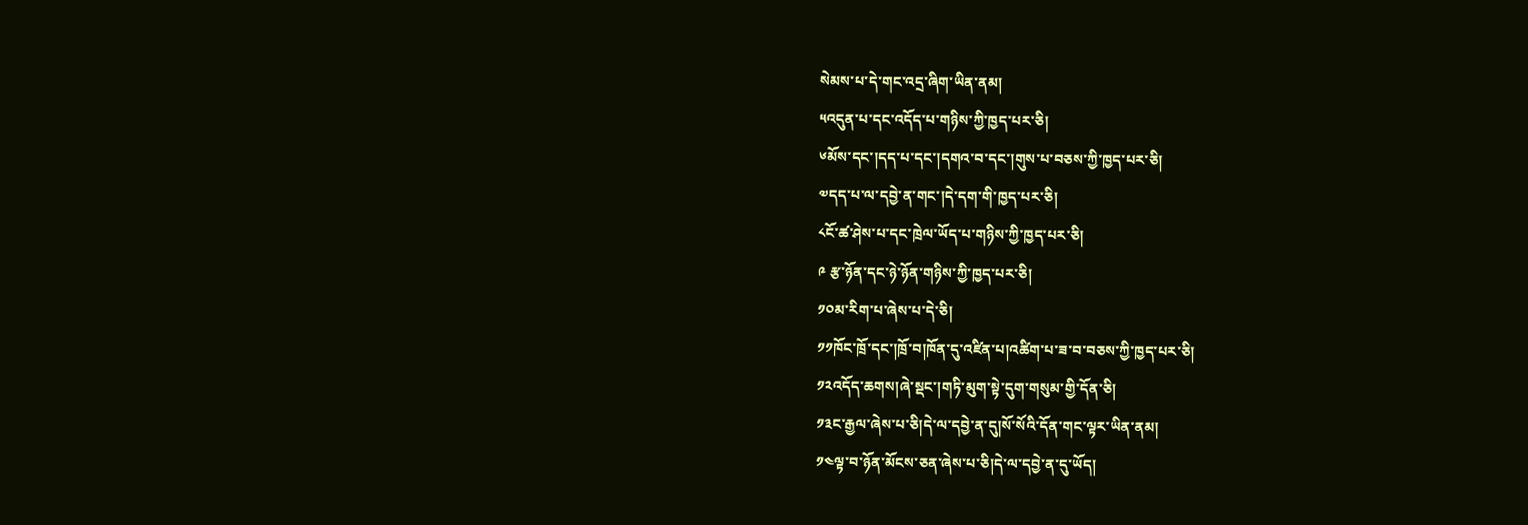སེམས་པ་དེ་གང་འདྲ་ཞིག་ཡིན་ནམ།
༥འདུན་པ་དང་འདོད་པ་གཉིས་ཀྱི་ཁྱད་པར་ཅི།
༦མོས་དང་།དད་པ་དང་།དགའ་བ་དང་།གུས་པ་བཅས་ཀྱི་ཁྱད་པར་ཅི།
༧དད་པ་ལ་དབྱེ་ན་གང་།དེ་དག་གི་ཁྱད་པར་ཅི།
༨ངོ་ཚ་ཤེས་པ་དང་ཁྲེལ་ཡོད་པ་གཉིས་ཀྱི་ཁྱད་པར་ཅི།
༩ རྩ་ཉོན་དང་ཉེ་ཉོན་གཉིས་ཀྱི་ཁྱད་པར་ཅི།
༡༠མ་རིག་པ་ཞེས་པ་དེ་ཅི།
༡༡ཁོང་ཁྲོ་དང་།ཁྲོ་བ།ཁོན་དུ་འཛིན་པ།འཚིག་པ་ཟ་བ་བཅས་ཀྱི་ཁྱད་པར་ཅི།
༡༢འདོད་ཆགས།ཞེ་སྡང་།གཏི་མུག་སྟེ་དུག་གསུམ་གྱི་དོན་ཅི།
༡༣ང་རྒྱལ་ཞེས་པ་ཅི།དེ་ལ་དབྱེ་ན་དུ།སོ་སོའི་དོན་གང་ལྟར་ཡིན་ནམ།
༡༤ལྟ་བ་ཉོན་མོངས་ཅན་ཞེས་པ་ཅི།དེ་ལ་དབྱེ་ན་དུ་ཡོད།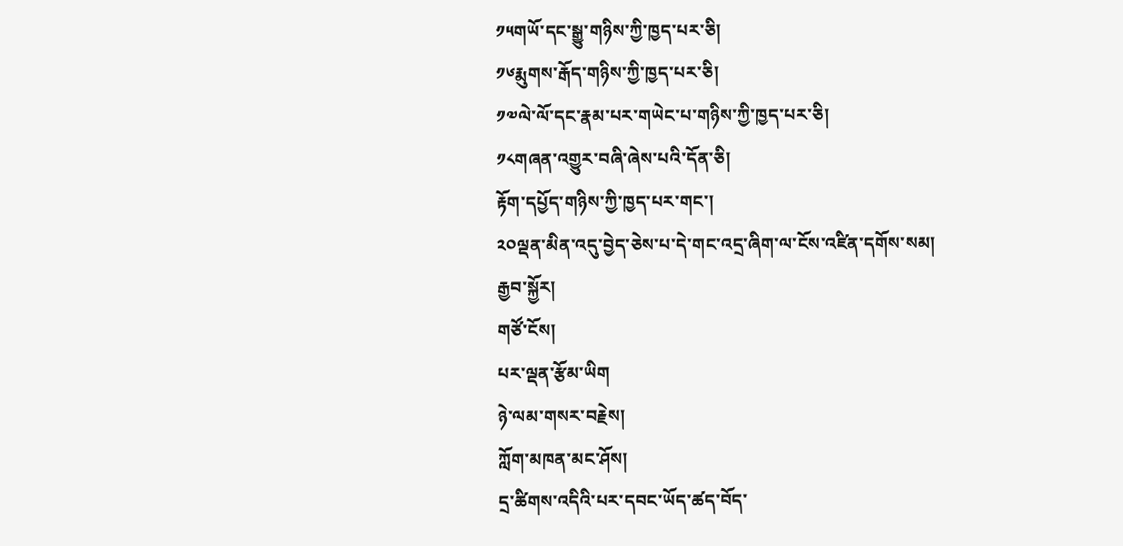༡༥གཡོ་དང་སྒྱུ་གཉིས་ཀྱི་ཁྱད་པར་ཅི།
༡༦རྨུགས་རྒོད་གཉིས་ཀྱི་ཁྱད་པར་ཅི།
༡༧ལེ་ལོ་དང་རྣམ་པར་གཡེང་པ་གཉིས་ཀྱི་ཁྱད་པར་ཅི།
༡༨གཞན་འགྱུར་བཞི་ཞེས་པའི་དོན་ཅི།
རྟོག་དཔྱོད་གཉིས་ཀྱི་ཁྱད་པར་གང་།
༢༠ལྡན་མིན་འདུ་བྱེད་ཅེས་པ་དེ་གང་འདྲ་ཞིག་ལ་ངོས་འཛིན་དགོས་སམ།
རྒྱབ་སྐྱོར།
གཙོ་ངོས།
པར་ལྡན་རྩོམ་ཡིག
ཉེ་ལམ་གསར་བརྗེས།
ཀློག་མཁན་མང་ཤོས།
དྲ་ཚིགས་འདིའི་པར་དབང་ཡོད་ཚད་བོད་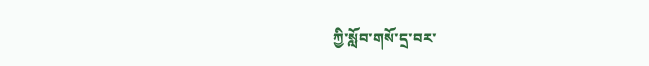ཀྱི་སློབ་གསོ་དྲ་བར་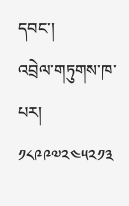དབང་།
འབྲེལ་གཏུགས་ཁ་པར། ༡༨༩༩༧༢༤༥༢༡༣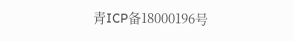青ICP备18000196号